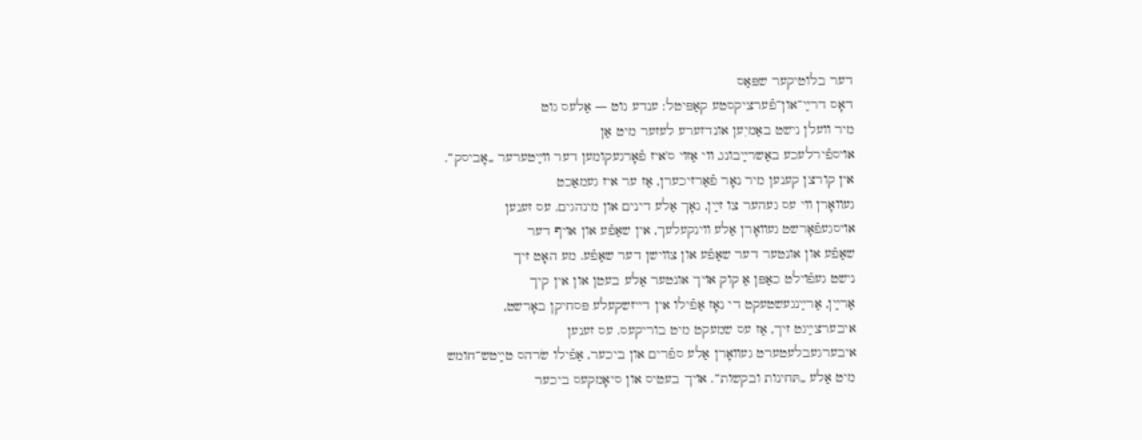דער בלוטיקער שפּאַס
דאָס דרײַ־און־פֿערציקסטע קאַפּיטל: ענדע גוט ― אַלעס גוט
מיר װעלן נישט באַמיִען אונדזערע לעזער מיט אַן
אױספֿירלעכע באַשרײַבונג, װי אַזױ ס'איז פֿאָרגעקומען דער װײַטערער „אָביסק“.
אין קורצן קענען מיר נאָר פֿאַרזיכערן, אַז ער איז געמאַכט
געװאָרן װי עס געהער צו זײַן, נאָך אַלע דינים און מינהגים. עס זענען
אױסגעפֿאָרשט געװאָרן אַלע װינקעלעך, אין שאַפֿע און אױף דער
שאַפֿע און אונטער דער שאַפֿע און צװישן דער שאַפֿע. מע האָט זיך
נישט געפֿױלט כאַפּן אַ קוק אױך אונטער אַלע בעטן און אין קיך
אַרײַן, אַרײַנגעשטעקט די נאָז אַפֿילו אין דײזשקעלע פּסחיקן באָרשט,
איבערצײַגט זיך, אַז עס שמעקט מיט בוריקעס. עס זענען
איבערגעבלעטערט געװאָרן אַלע ספֿרים און ביכער, אַפֿילו שׂרהס טײַטש־חומש
מיט אַלע „תּחינות ובקשות“. אױך בעטיס און סיאָמקעס ביכער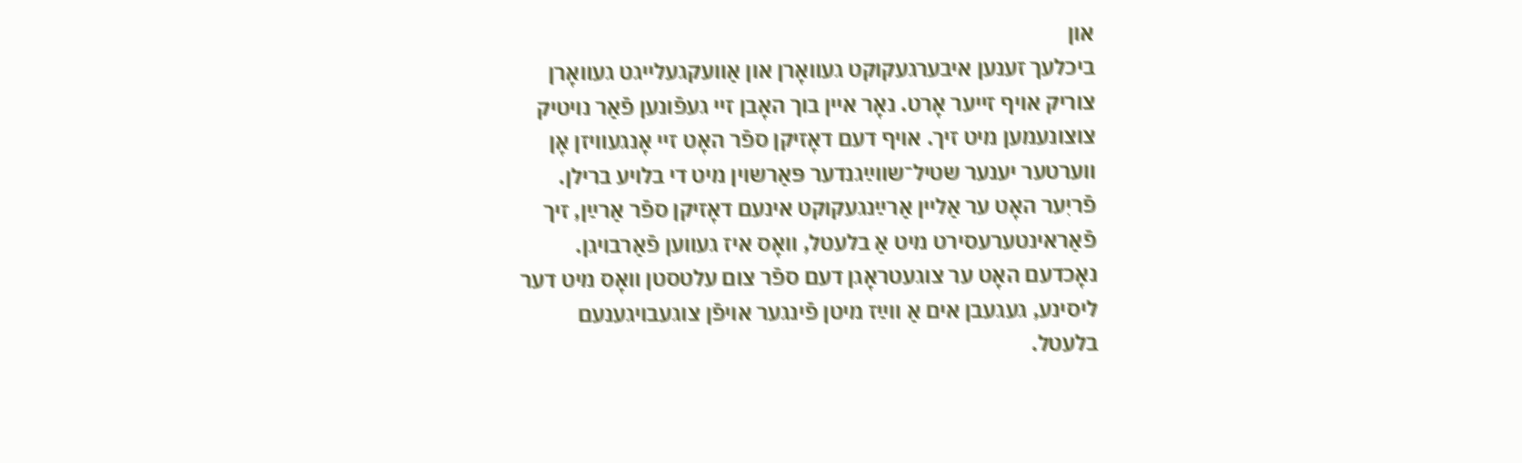און
ביכלעך זענען איבערגעקוקט געװאָרן און אַװעקגעלײגט געװאָרן
צוריק אױף זײער אָרט. נאָר אײן בוך האָבן זײ געפֿונען פֿאַר נױטיק
צוצונעמען מיט זיך. אױף דעם דאָזיקן ספֿר האָט זײ אָנגעװיזן אָן
װערטער יענער שטיל־שװײַגנדער פּאַרשױן מיט די בלױע ברילן.
פֿריִער האָט ער אַלײן אַרײַנגעקוקט אינעם דאָזיקן ספֿר אַרײַן, זיך
פֿאַראינטערעסירט מיט אַ בלעטל, װאָס איז געװען פֿאַרבױגן.
נאָכדעם האָט ער צוגעטראָגן דעם ספֿר צום עלטסטן װאָס מיט דער
ליסינע, געגעבן אים אַ װײַז מיטן פֿינגער אױפֿן צוגעבױגענעם
בלעטל.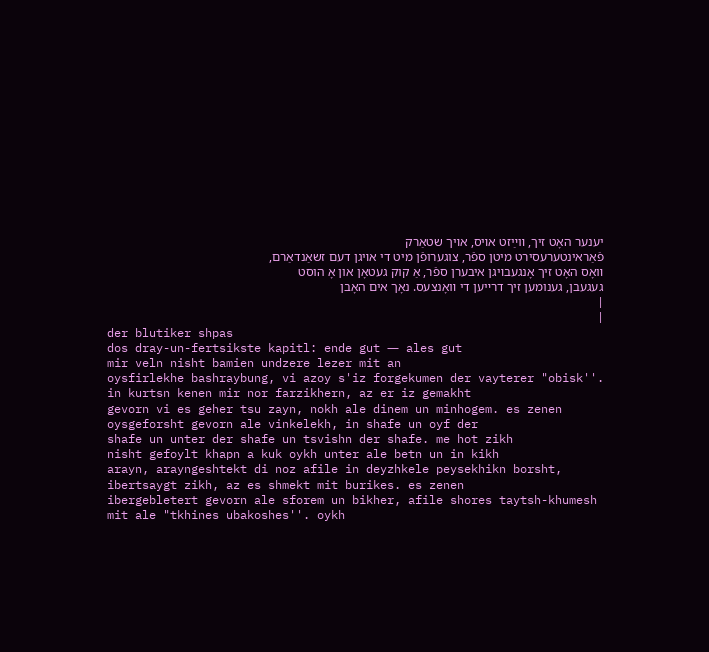יענער האָט זיך, װײַזט אױס, אױך שטאַרק
פֿאַראינטערעסירט מיטן ספֿר, צוגערופֿן מיט די אױגן דעם זשאַנדאַרם,
װאָס האָט זיך אָנגעבױגן איבערן ספֿר, אַ קוק געטאָן און אָ הוסט
געגעבן, גענומען זיך דרײען די װאָנצעס. נאָך אים האָבן
|
|
der blutiker shpas
dos dray-un-fertsikste kapitl: ende gut ― ales gut
mir veln nisht bamien undzere lezer mit an
oysfirlekhe bashraybung, vi azoy s'iz forgekumen der vayterer "obisk''.
in kurtsn kenen mir nor farzikhern, az er iz gemakht
gevorn vi es geher tsu zayn, nokh ale dinem un minhogem. es zenen
oysgeforsht gevorn ale vinkelekh, in shafe un oyf der
shafe un unter der shafe un tsvishn der shafe. me hot zikh
nisht gefoylt khapn a kuk oykh unter ale betn un in kikh
arayn, arayngeshtekt di noz afile in deyzhkele peysekhikn borsht,
ibertsaygt zikh, az es shmekt mit burikes. es zenen
ibergebletert gevorn ale sforem un bikher, afile shores taytsh-khumesh
mit ale "tkhines ubakoshes''. oykh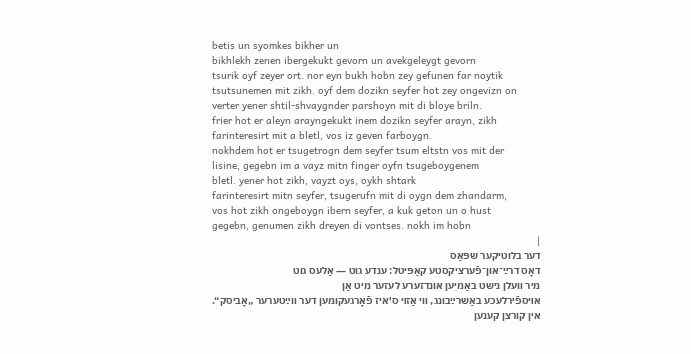betis un syomkes bikher un
bikhlekh zenen ibergekukt gevorn un avekgeleygt gevorn
tsurik oyf zeyer ort. nor eyn bukh hobn zey gefunen far noytik
tsutsunemen mit zikh. oyf dem dozikn seyfer hot zey ongevizn on
verter yener shtil-shvaygnder parshoyn mit di bloye briln.
frier hot er aleyn arayngekukt inem dozikn seyfer arayn, zikh
farinteresirt mit a bletl, vos iz geven farboygn.
nokhdem hot er tsugetrogn dem seyfer tsum eltstn vos mit der
lisine, gegebn im a vayz mitn finger oyfn tsugeboygenem
bletl. yener hot zikh, vayzt oys, oykh shtark
farinteresirt mitn seyfer, tsugerufn mit di oygn dem zhandarm,
vos hot zikh ongeboygn ibern seyfer, a kuk geton un o hust
gegebn, genumen zikh dreyen di vontses. nokh im hobn
|
דער בלוטיקער שפּאַס
דאָס דרײַ־און־פֿערציקסטע קאַפּיטל: ענדע גוט ― אַלעס גוט
מיר װעלן נישט באַמיִען אונדזערע לעזער מיט אַן
אױספֿירלעכע באַשרײַבונג, װי אַזױ ס'איז פֿאָרגעקומען דער װײַטערער „אָביסק“.
אין קורצן קענען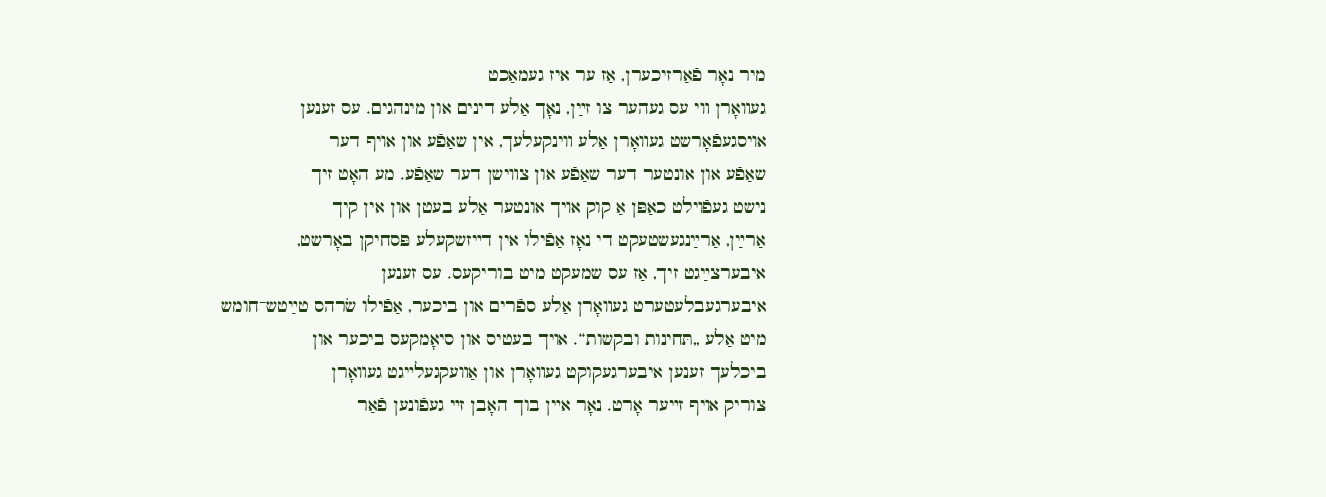מיר נאָר פֿאַרזיכערן, אַז ער איז געמאַכט
געװאָרן װי עס געהער צו זײַן, נאָך אַלע דינים און מינהגים. עס זענען
אױסגעפֿאָרשט געװאָרן אַלע װינקעלעך, אין שאַפֿע און אױף דער
שאַפֿע און אונטער דער שאַפֿע און צװישן דער שאַפֿע. מע האָט זיך
נישט געפֿױלט כאַפּן אַ קוק אױך אונטער אַלע בעטן און אין קיך
אַרײַן, אַרײַנגעשטעקט די נאָז אַפֿילו אין דײזשקעלע פּסחיקן באָרשט,
איבערצײַגט זיך, אַז עס שמעקט מיט בוריקעס. עס זענען
איבערגעבלעטערט געװאָרן אַלע ספֿרים און ביכער, אַפֿילו שׂרהס טײַטש־חומש
מיט אַלע „תּחינות ובקשות“. אױך בעטיס און סיאָמקעס ביכער און
ביכלעך זענען איבערגעקוקט געװאָרן און אַװעקגעלײגט געװאָרן
צוריק אױף זײער אָרט. נאָר אײן בוך האָבן זײ געפֿונען פֿאַר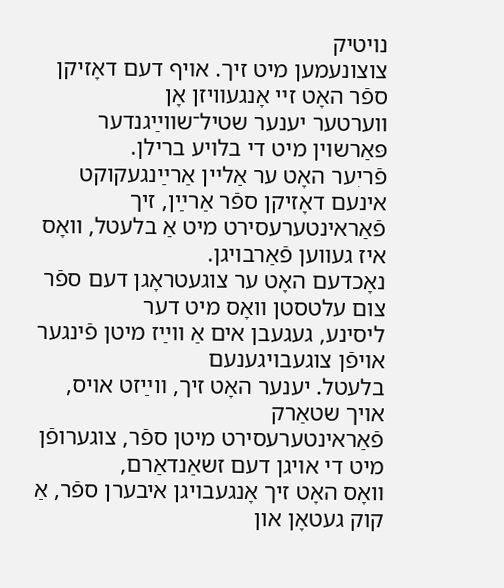נױטיק
צוצונעמען מיט זיך. אױף דעם דאָזיקן ספֿר האָט זײ אָנגעװיזן אָן
װערטער יענער שטיל־שװײַגנדער פּאַרשױן מיט די בלױע ברילן.
פֿריִער האָט ער אַלײן אַרײַנגעקוקט אינעם דאָזיקן ספֿר אַרײַן, זיך
פֿאַראינטערעסירט מיט אַ בלעטל, װאָס איז געװען פֿאַרבױגן.
נאָכדעם האָט ער צוגעטראָגן דעם ספֿר צום עלטסטן װאָס מיט דער
ליסינע, געגעבן אים אַ װײַז מיטן פֿינגער אױפֿן צוגעבױגענעם
בלעטל. יענער האָט זיך, װײַזט אױס, אױך שטאַרק
פֿאַראינטערעסירט מיטן ספֿר, צוגערופֿן מיט די אױגן דעם זשאַנדאַרם,
װאָס האָט זיך אָנגעבױגן איבערן ספֿר, אַ קוק געטאָן און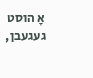אָ הוסט
געגעבן,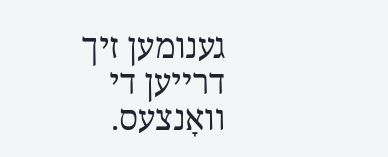גענומען זיך דרײען די װאָנצעס.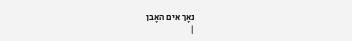נאָך אים האָבן
|